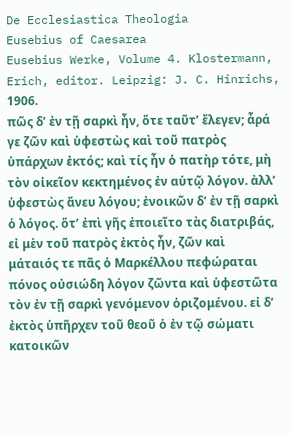De Ecclesiastica Theologia
Eusebius of Caesarea
Eusebius Werke, Volume 4. Klostermann, Erich, editor. Leipzig: J. C. Hinrichs, 1906.
πῶς δ’ ἐν τῇ σαρκὶ ἦν, ὅτε ταῦτ’ ἔλεγεν; ἆρά γε ζῶν καὶ ὑφεστὼς καὶ τοῦ πατρὸς ὑπάρχων ἐκτός; καὶ τίς ἦν ὁ πατὴρ τότε, μὴ τὸν οἰκεῖον κεκτημένος ἐν αὑτῷ λόγον. ἀλλ’ ὑφεστὼς ἄνευ λόγου; ἐνοικῶν δ’ ἐν τῇ σαρκὶ ὁ λόγος. ὅτ’ ἐπὶ γῆς ἐποιεῖτο τὰς διατριβάς, εἰ μὲν τοῦ πατρὸς ἐκτὸς ἦν, ζῶν καὶ
μάταιός τε πᾶς ὁ Μαρκέλλου πεφώραται πόνος οὐσιώδη λόγον ζῶντα καὶ ὑφεστῶτα τὸν ἐν τῇ σαρκὶ γενόμενον ὁριζομένου. εἰ δ’ ἐκτὸς ὑπῆρχεν τοῦ θεοῦ ὁ ἐν τῷ σώματι κατοικῶν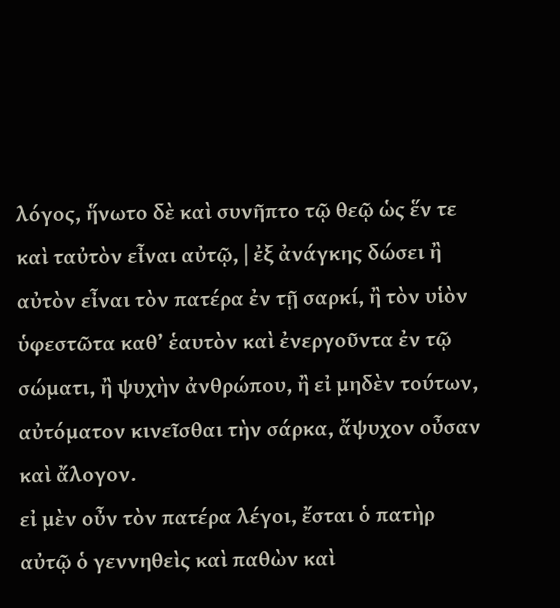λόγος, ἥνωτο δὲ καὶ συνῆπτο τῷ θεῷ ὡς ἕν τε καὶ ταὐτὸν εἶναι αὐτῷ, | ἐξ ἀνάγκης δώσει ἢ αὐτὸν εἶναι τὸν πατέρα ἐν τῇ σαρκί, ἢ τὸν υἱὸν ὑφεστῶτα καθ’ ἑαυτὸν καὶ ἐνεργοῦντα ἐν τῷ σώματι, ἢ ψυχὴν ἀνθρώπου, ἢ εἰ μηδὲν τούτων, αὐτόματον κινεῖσθαι τὴν σάρκα, ἄψυχον οὖσαν καὶ ἄλογον.
εἰ μὲν οὖν τὸν πατέρα λέγοι, ἔσται ὁ πατὴρ αὐτῷ ὁ γεννηθεὶς καὶ παθὼν καὶ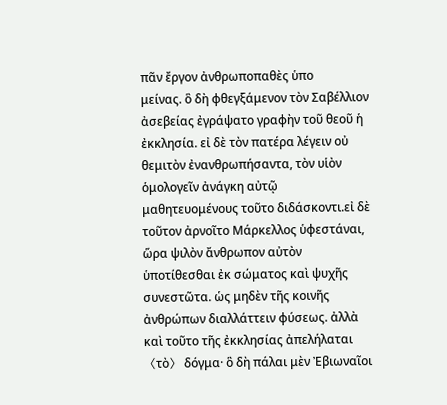πᾶν ἔργον ἀνθρωποπαθὲς ὑπο
μείνας. ὃ δὴ φθεγξάμενον τὸν Σαβέλλιον ἀσεβείας ἐγράψατο γραφὴν τοῦ θεοῦ ἡ ἐκκλησία. εἰ δὲ τὸν πατέρα λέγειν οὐ θεμιτὸν ἐνανθρωπήσαντα, τὸν υἱὸν ὁμολογεῖν ἀνάγκη αὐτῷ μαθητευομένους τοῦτο διδάσκοντι.εἰ δὲ τοῦτον ἀρνοῖτο Μάρκελλος ὑφεστάναι, ὥρα ψιλὸν ἄνθρωπον αὐτὸν ὑποτίθεσθαι ἐκ σώματος καὶ ψυχῆς συνεστῶτα. ὡς μηδὲν τῆς κοινῆς ἀνθρώπων διαλλάττειν φύσεως. ἀλλὰ καὶ τοῦτο τῆς ἐκκλησίας ἀπελήλαται 〈τὸ〉 δόγμα· ὃ δὴ πάλαι μὲν Ἐβιωναῖοι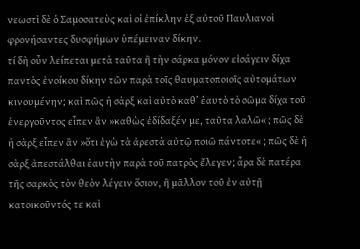νεωστὶ δὲ ὁ Σαμοσατεὺς καὶ οἱ ἐπίκλην ἐξ αὐτοῦ Παυλιανοὶ φρονήσαντες δυσφήμων ὑπέμειναν δίκην.
τί δὴ οὖν λείπεται μετὰ ταῦτα ἢ τὴν σάρκα μόνον εἰσάγειν δίχα παντὸς ἐνοίκου δίκην τῶν παρὰ τοῖς θαυματοποιοῖς αὐτομάτων κινουμένην; καὶ πῶς ἡ σὰρξ καὶ αὐτὸ καθ’ ἑαυτὸ τὸ σῶμα δίχα τοῦ ἐνεργοῦντος εἶπεν ἂν »καθὼς ἐδίδαξέν με, ταῦτα λαλῶ« ; πῶς δὲ ἡ σὰρξ εἶπεν ἂν »ὅτι ἐγὼ τὰ ἀρεστὰ αὐτῷ ποιῶ πάντοτε« ; πῶς δὲ ἡ σὰρξ ἀπεστάλθαι ἑαυτὴν παρὰ τοῦ πατρὸς ἔλεγεν; ἆρα δὲ πατέρα τῆς σαρκὸς τὸν θεὸν λέγειν ὅσιον, ἢ μᾶλλον τοῦ ἐν αὐτῇ κατοικοῦντός τε καὶ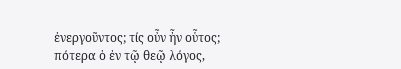ἐνεργοῦντος; τίς οὖν ἦν οὗτος; πότερα ὁ ἐν τῷ θεῷ λόγος,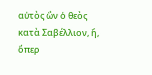αὐτὸς ὢν ὁ θεὸς κατὰ Σαβέλλιον, ἤ, ὅπερ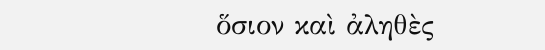ὅσιον καὶ ἀληθὲς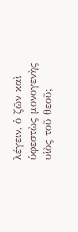λέγειν, ὁ ζῶν καὶ ὑφεστὼς μονογενὴς υἱὸς τοῦ θεοῦ;